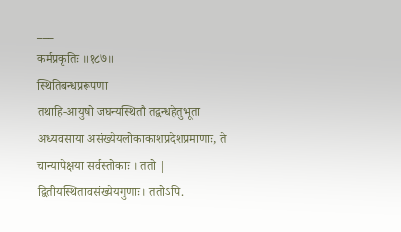___
कर्मप्रकृतिः ॥१८७॥
स्थितिबन्धप्ररूपणा
तथाहि-आयुषो जघन्यस्थितौ तद्वन्धहेतुभूता अध्यवसाया असंख्येयलोकाकाशप्रदेशप्रमाणाः, ते चान्यापेक्षया सर्वस्तोकाः । ततो | द्वितीयस्थितावसंख्येयगुणाः। ततोऽपि.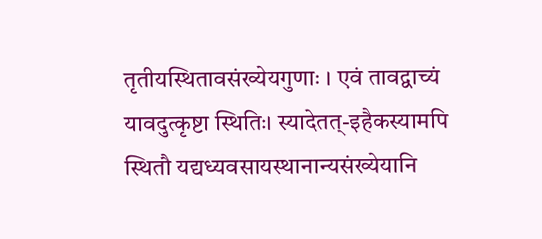तृतीयस्थितावसंख्येयगुणाः । एवं तावद्वाच्यं यावदुत्कृष्टा स्थितिः। स्यादेतत्-इहैकस्यामपि स्थितौ यद्यध्यवसायस्थानान्यसंख्येयानि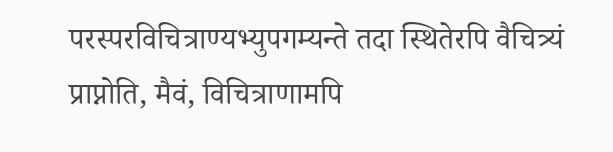परस्परविचित्राण्यभ्युपगम्यन्ते तदा स्थितेरपि वैचित्र्यं प्राप्नोति, मैवं, विचित्राणामपि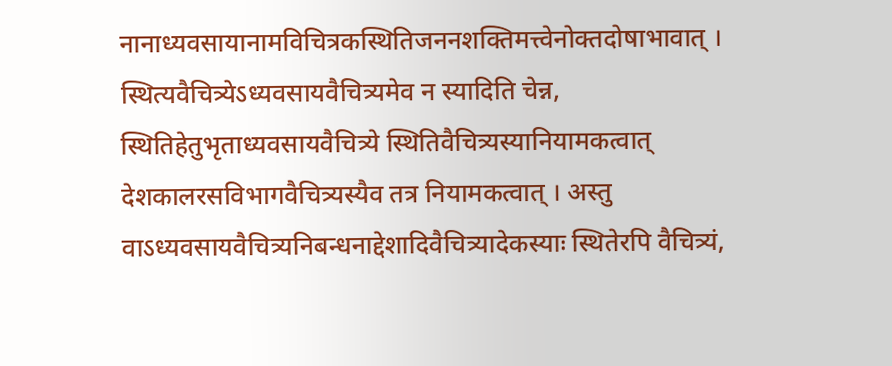नानाध्यवसायानामविचित्रकस्थितिजननशक्तिमत्त्वेनोक्तदोषाभावात् । स्थित्यवैचित्र्येऽध्यवसायवैचित्र्यमेव न स्यादिति चेन्न, स्थितिहेतुभृताध्यवसायवैचित्र्ये स्थितिवैचित्र्यस्यानियामकत्वात् देशकालरसविभागवैचित्र्यस्यैव तत्र नियामकत्वात् । अस्तु वाऽध्यवसायवैचित्र्यनिबन्धनाद्देशादिवैचित्र्यादेकस्याः स्थितेरपि वैचित्र्यं,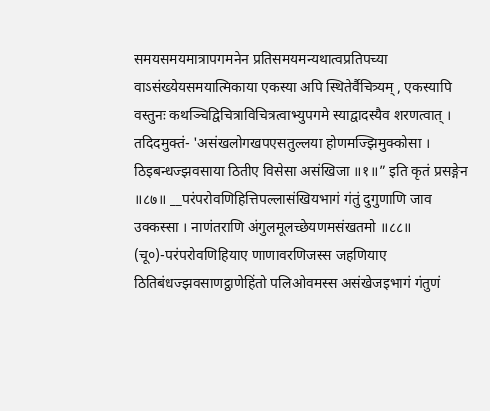समयसमयमात्रापगमनेन प्रतिसमयमन्यथात्वप्रतिपच्या वाऽसंख्येयसमयात्मिकाया एकस्या अपि स्थितेर्वैचित्र्यम् , एकस्यापि वस्तुनः कथञ्चिद्विचित्राविचित्रत्वाभ्युपगमे स्याद्वादस्यैव शरणत्वात् । तदिदमुक्तं- 'असंखलोगखपएसतुल्लया होणमज्झिमुक्कोसा । ठिइबन्धज्झवसाया ठितीए विसेसा असंखिजा ॥१॥” इति कृतं प्रसङ्गेन ॥८७॥ __परंपरोवणिहित्तिपल्लासंखियभागं गंतुं दुगुणाणि जाव उक्कस्सा । नाणंतराणि अंगुलमूलच्छेयणमसंखतमो ॥८८॥
(चू०)-परंपरोवणिहियाए णाणावरणिजस्स जहणियाए ठितिबंधज्झवसाणट्ठाणेहिंतो पलिओवमस्स असंखेजइभागं गंतुणं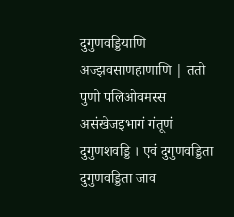दुगुणवड्डियाणि अज्झवसाणहाणाणि | ततो पुणो पलिओवमस्स असंखेजइभागं गंतूणं दुगुणशवड्डि । एवं दुगुणवड्डिता दुगुणवड्डिता जाव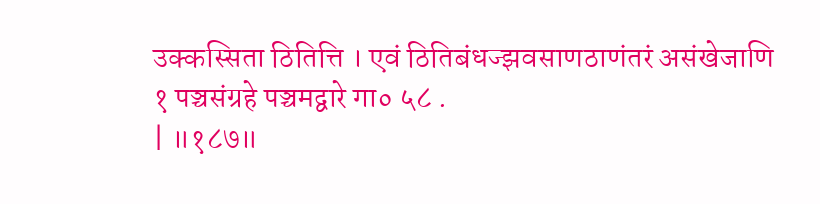उक्कस्सिता ठितित्ति । एवं ठितिबंधज्झवसाणठाणंतरं असंखेजाणि
१ पञ्चसंग्रहे पञ्चमद्वारे गा० ५८ .
| ॥१८७॥